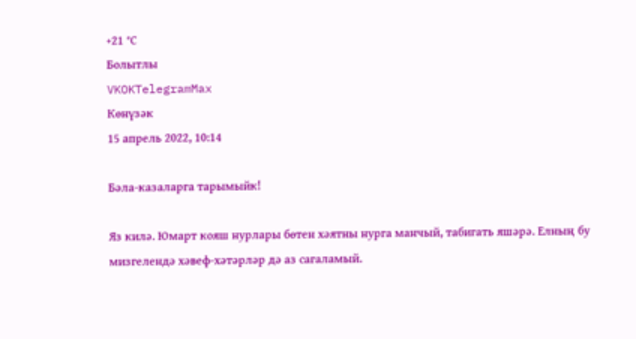+21 °С
Болытлы
VKOKTelegramMax
Көнүзәк
15 апрель 2022, 10:14

Бәла-казаларга тарымыйк!

Яз килә. Юмарт кояш нурлары бөтен хәятны нурга манчый, табигать яшәрә. Елның бу мизгелендә хәвеф-хәтәрләр дә аз сагаламый.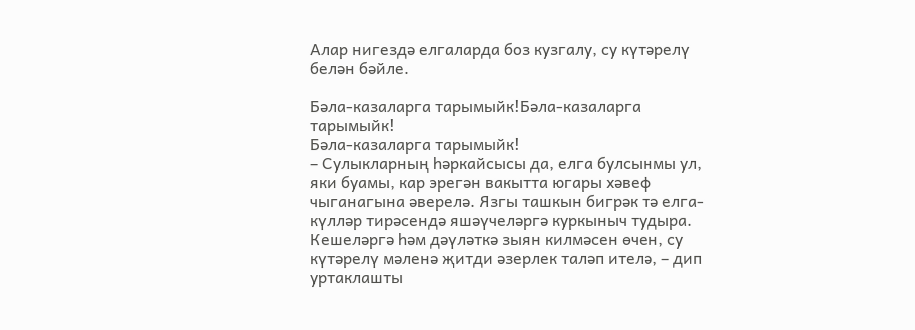Алар нигездә елгаларда боз кузгалу, су күтәрелү белән бәйле.

Бәла-казаларга тарымыйк!Бәла-казаларга тарымыйк!
Бәла-казаларга тарымыйк!
– Сулыкларның һәркайсысы да, елга булсынмы ул, яки буамы, кар эрегән вакытта югары хәвеф чыганагына әверелә. Язгы ташкын бигрәк тә елга-күлләр тирәсендә яшәүчеләргә куркыныч тудыра. Кешеләргә һәм дәүләткә зыян килмәсен өчен, су күтәрелү мәленә җитди әзерлек таләп ителә, – дип уртаклашты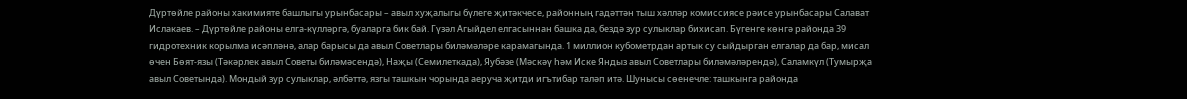Дүртөйле районы хакимияте башлыгы урынбасары – авыл хуҗалыгы бүлеге җитәкчесе, районның гадәттән тыш хәлләр комиссиясе рәисе урынбасары Салават Ислакаев. – Дүртөйле районы елга-күлләргә, буаларга бик бай. Гүзәл Агыйдел елгасыннан башка да, бездә зур сулыклар бихисап. Бүгенге көнгә районда 39 гидротехник корылма исәпләнә, алар барысы да авыл Советлары биләмәләре карамагында. 1 миллион кубометрдан артык су сыйдырган елгалар да бар, мисал өчен Бөят-язы (Тәкәрлек авыл Советы биләмәсендә), Наҗы (Семилеткада), Яубәзе (Мәскәү һәм Иске Яндыз авыл Советлары биләмәләрендә), Саламкүл (Тумырҗа авыл Советында). Мондый зур сулыклар, әлбәттә, язгы ташкын чорында аеруча җитди игътибар таләп итә. Шунысы сөенечле: ташкынга районда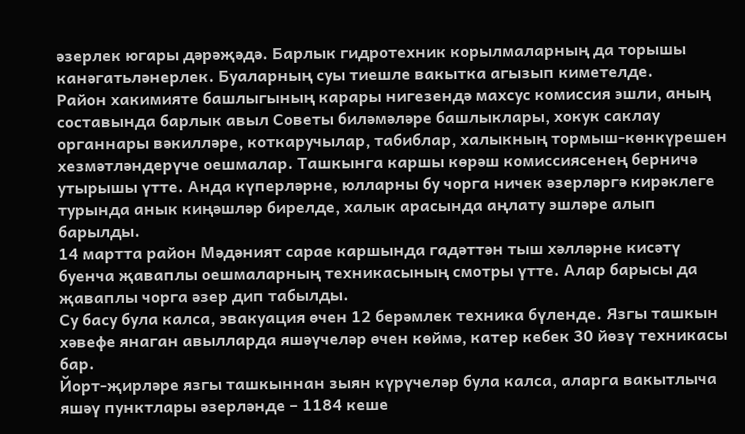әзерлек югары дәрәҗәдә. Барлык гидротехник корылмаларның да торышы канәгатьләнерлек. Буаларның суы тиешле вакытка агызып киметелде.
Район хакимияте башлыгының карары нигезендә махсус комиссия эшли, аның составында барлык авыл Советы биләмәләре башлыклары, хокук саклау органнары вәкилләре, коткаручылар, табиблар, халыкның тормыш-көнкүрешен хезмәтләндерүче оешмалар. Ташкынга каршы көрәш комиссиясенең берничә утырышы үтте. Анда күперләрне, юлларны бу чорга ничек әзерләргә кирәклеге турында анык киңәшләр бирелде, халык арасында аңлату эшләре алып барылды.
14 мартта район Мәдәният сарае каршында гадәттән тыш хәлләрне кисәтү буенча җаваплы оешмаларның техникасының смотры үтте. Алар барысы да җаваплы чорга әзер дип табылды.
Су басу була калса, эвакуация өчен 12 берәмлек техника бүленде. Язгы ташкын хәвефе янаган авылларда яшәүчеләр өчен көймә, катер кебек 30 йөзү техникасы бар.
Йорт-җирләре язгы ташкыннан зыян күрүчеләр була калса, аларга вакытлыча яшәү пунктлары әзерләнде – 1184 кеше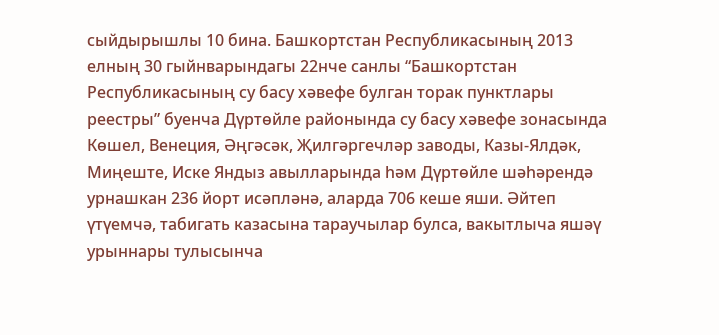сыйдырышлы 10 бина. Башкортстан Республикасының 2013 елның 30 гыйнварындагы 22нче санлы “Башкортстан Республикасының су басу хәвефе булган торак пунктлары реестры” буенча Дүртөйле районында су басу хәвефе зонасында Көшел, Венеция, Әңгәсәк, Җилгәргечләр заводы, Казы-Ялдәк, Миңеште, Иске Яндыз авылларында һәм Дүртөйле шәһәрендә урнашкан 236 йорт исәпләнә, аларда 706 кеше яши. Әйтеп үтүемчә, табигать казасына тараучылар булса, вакытлыча яшәү урыннары тулысынча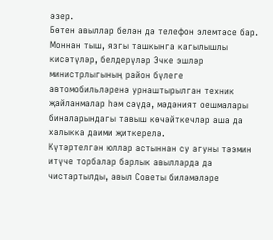әзер.
Бөтен авыллар белән дә телефон элемтәсе бар. Моннан тыш, язгы ташкынга кагылышлы кисәтүләр, белдерүләр Эчке эшләр министрлыгының район бүлеге автомобильләренә урнаштырылган техник җайланмалар һәм сәүдә, мәдәният оешмалары биналарындагы тавыш көчәйткечләр аша да халыкка даими җиткерелә.
Күтәртелгән юллар астыннан су агуны тәэмин итүче торбалар барлык авылларда да чистартылды, авыл Советы биләмәләре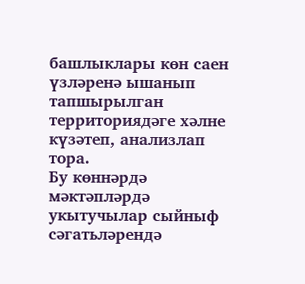башлыклары көн саен үзләренә ышанып тапшырылган территориядәге хәлне күзәтеп, анализлап тора.
Бу көннәрдә мәктәпләрдә укытучылар сыйныф сәгатьләрендә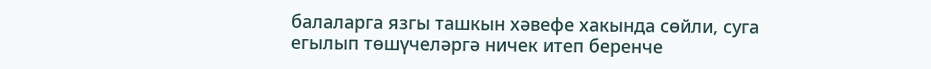балаларга язгы ташкын хәвефе хакында сөйли, суга егылып төшүчеләргә ничек итеп беренче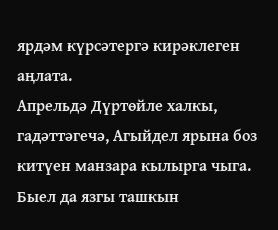ярдәм күрсәтергә кирәклеген аңлата.
Апрельдә Дүртөйле халкы, гадәттәгечә, Агыйдел ярына боз китүен манзара кылырга чыга. Быел да язгы ташкын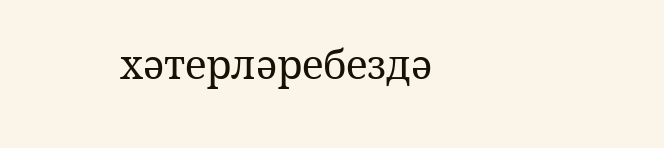хәтерләребездә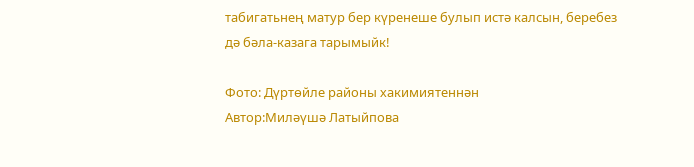табигатьнең матур бер күренеше булып истә калсын, беребез дә бәла-казага тарымыйк!

Фото: Дүртөйле районы хакимиятеннән
Автор:Миләүшә Латыйпова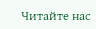Читайте нас